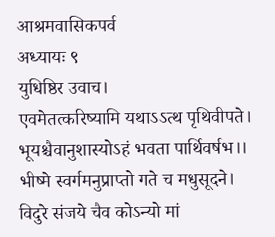आश्रमवासिकपर्व
अध्यायः ९
युधिष्ठिर उवाच।
एवमेतत्करिष्यामि यथाऽऽत्थ पृथिवीपते।
भूयश्चैवानुशास्योऽहं भवता पार्थिवर्षभ।।
भीष्मे स्वर्गमनुप्राप्तो गते च मधुसूदने।
विदुरे संजये चैव कोऽन्यो मां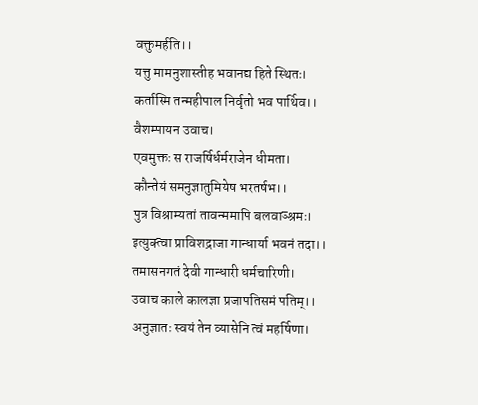वक्तुमर्हति।।
यत्तु मामनुशास्तीह भवानद्य हिते स्थितः।
कर्तास्मि तन्महीपाल निर्वृतो भव पार्थिव।।
वैशम्पायन उवाच।
एवमुक्तः स राजर्षिर्धर्मराजेन धीमता।
कौन्तेयं समनुज्ञातुमियेष भरतर्षभ।।
पुत्र विश्राम्यतां तावन्ममापि बलवाञ्श्रमः।
इत्युक्त्वा प्राविशद्राजा गान्धार्या भवनं तदा।।
तमासनगतं देवी गान्धारी धर्मचारिणी।
उवाच काले कालज्ञा प्रजापतिसमं पतिम्।।
अनुज्ञातः स्वयं तेन व्यासेनि त्वं महर्षिणा।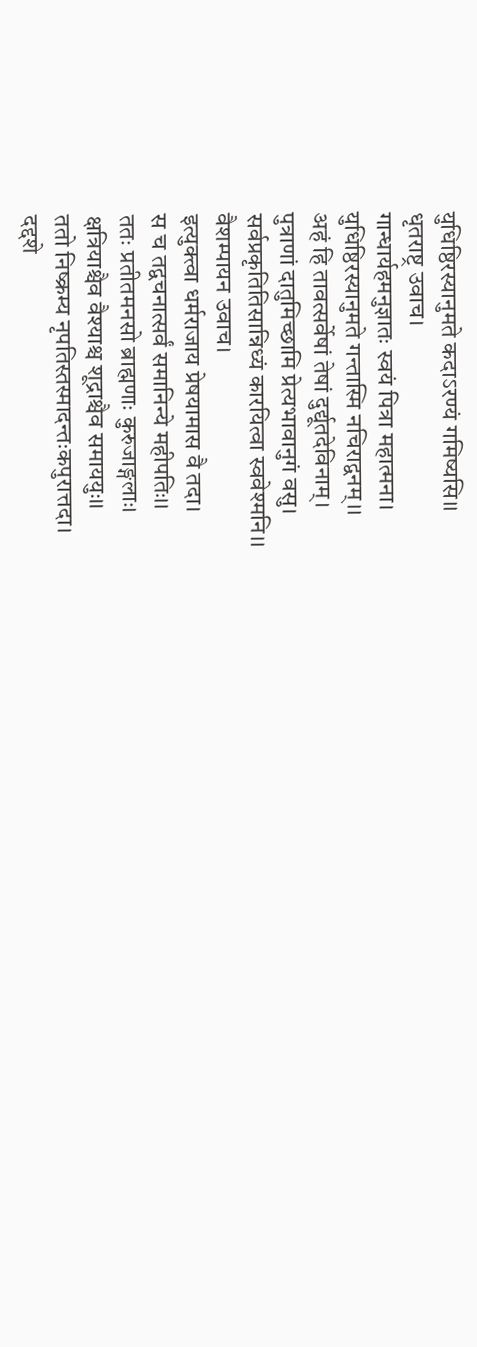युधिष्ठिरस्यानुमते कदाऽरण्यं गमिष्यसि।।
धृतराष्ट्र उवाच।
गान्धार्यहमनुज्ञातः स्वयं पित्रा महात्मना।
युधिष्ठिरस्यानुमते गन्तास्मि नचिराद्वनम्।।
अहं हि तावत्सर्वेषां तेषां दुर्द्यूतदेविनाम्।
पुत्राणां दातुमिच्छामि प्रेत्यभावानुगं वसु।
सर्वप्रकृतितिसान्निध्यं कारयित्वा स्ववेश्मनि।।
वैशम्पायन उवाच।
इत्युक्त्वा धर्मराजाय प्रेषयामास वै तदा।
स च तद्वचनात्सर्वं समानिन्ये महीपतिः।।
ततः प्रतीतमनसो ब्राह्मणाः कुरुजाङ्गलाः।
क्षत्रियाश्चैव वैश्याश्च शूद्राश्चैव समाययुः।।
ततो निष्क्रम्य नृपतिस्तस्मादन्तःकपुरात्तदा।
दद्दशे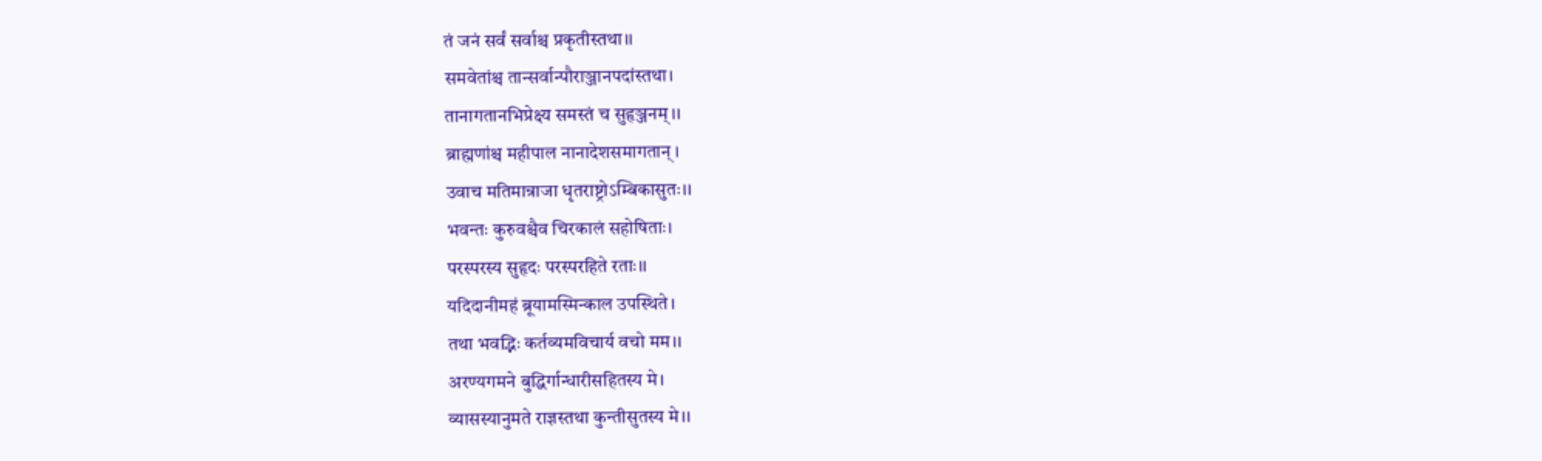तं जनं सर्वं सर्वाश्च प्रकृतीस्तथा।।
समवेतांश्च तान्सर्वान्पौराञ्जानपदांस्तथा।
तानागतानभिप्रेक्ष्य समस्तं च सुहृञ्जनम्।।
ब्राह्मणांश्च महीपाल नानादेशसमागतान्।
उवाच मतिमान्राजा धृतराष्ट्रोऽम्बिकासुतः।।
भवन्तः कुरुवश्चैव चिरकालं सहोषिताः।
परस्परस्य सुहृदः परस्परहिते रताः।।
यदिदानीमहं ब्रूयामस्मिन्काल उपस्थिते।
तथा भवद्भिः कर्तव्यमविचार्य वचो मम।।
अरण्यगमने बुद्धिर्गान्धारीसहितस्य मे।
व्यासस्यानुमते राज्ञस्तथा कुन्तीसुतस्य मे।।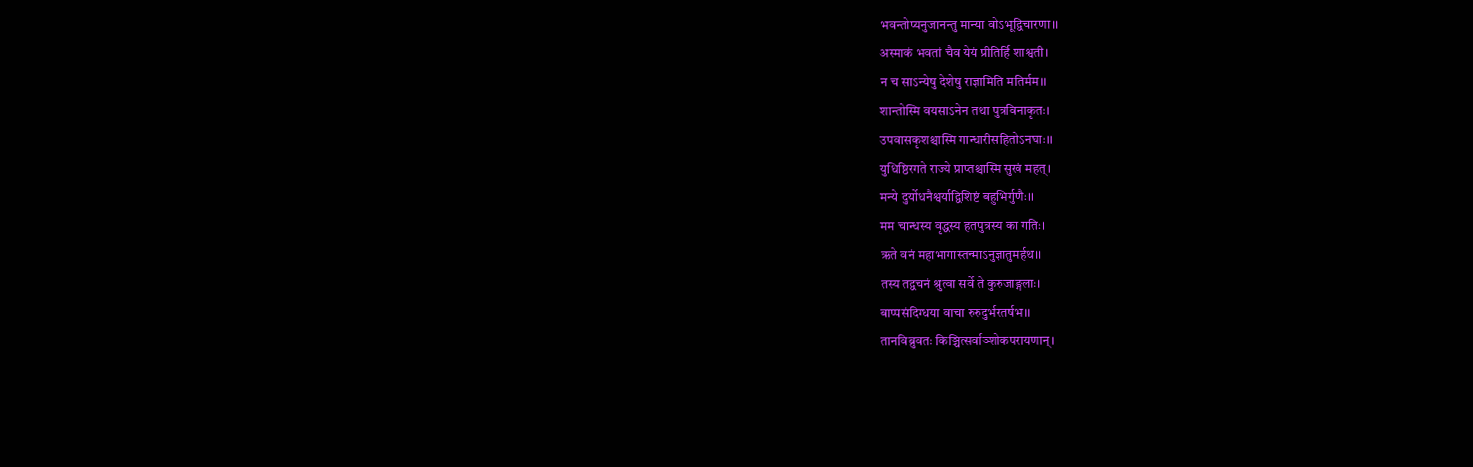भवन्तोप्यनुजानन्तु मान्या वोऽभूद्विचारणा।।
अस्माकं भवतां चैव येयं प्रीतिर्हि शाश्वती।
न च साऽन्येषु देशेषु राज्ञामिति मतिर्मम।।
शान्तोस्मि वयसाऽनेन तथा पुत्रविनाकृतः।
उपवासकृशश्चास्मि गान्धारीसहितोऽनघाः।।
युधिष्ठिरगते राज्ये प्राप्तश्चास्मि सुखं महत्।
मन्ये दुर्योधनैश्वर्याद्विशिष्टं बहुभिर्गुणैः।।
मम चान्धस्य वृद्धस्य हतपुत्रस्य का गतिः।
ऋते वनं महाभागास्तन्माऽनुज्ञातुमर्हथ।।
तस्य तद्वचनं श्रुत्वा सर्वे ते कुरुजाङ्गलाः।
बाप्पसंदिग्धया वाचा रुरुदुर्भरतर्षभ।।
तानविब्रुवतः किञ्चित्सर्वाञ्शोकपरायणान्।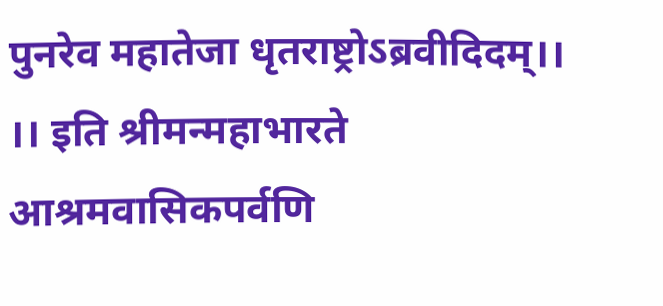पुनरेव महातेजा धृतराष्ट्रोऽब्रवीदिदम्।।
।। इति श्रीमन्महाभारते आश्रमवासिकपर्वणि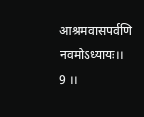आश्रमवासपर्वणि नवमोऽध्यायः।। 9 ।।